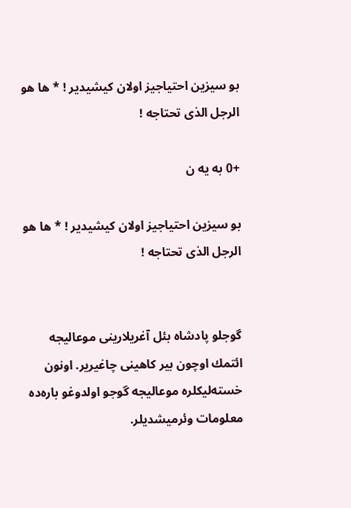بو سیزین احتیاجیز اولان كیشیدیر ! * ها هو الرجل الذی تحتاجه !

+0 به یه ن

بو سیزین احتیاجیز اولان كیشیدیر ! * ها هو الرجل الذی تحتاجه !


گوجلو پادشاه بئل آغریلارینی موعالیجه ائتمك اوچون بیر كاهینی چاغیریر. اونون خسته‌لیكلره موعالیجه گوجو اولدوغو باره‌ده معلومات وئرمیشدیلر.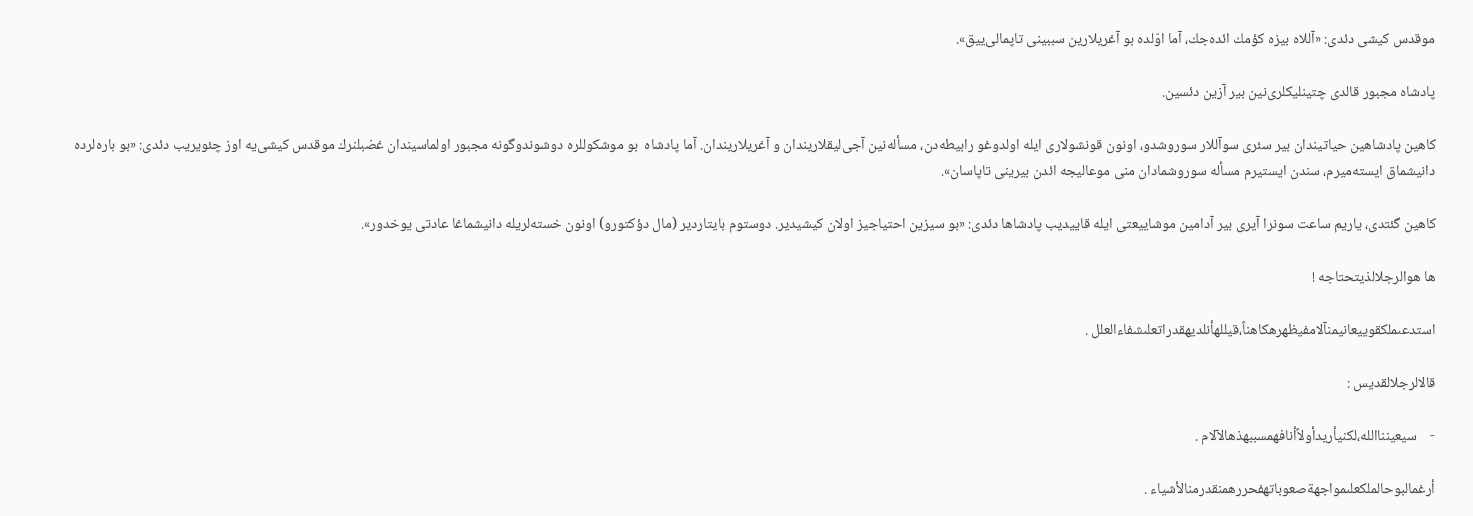موقدس كیشی دئدی: «آللاه بیزه كؤمك ائده‌جك، آما اوّلده بو آغریلارین سببینی تاپمالی‌ییق».

پادشاه مجبور قالدی چتینلیكلری‌نین بیر آزین دئسین.

كاهین پادشاهین حیاتیندان بیر سئری سوآللار سوروشدو، اونون قونشولاری ایله اولدوغو رابیطه‌دن، مسأله‌نین آجی‌لیقلاریندان و آغریلاریندان. آما پادشاه  بو موشكوللره دوشوندوگونه مجبور اولماسیندان غضبلنرك موقدس كیشی‌یه اوز چئویریب دئدی: «بو باره‌لرده دانیشماق ایسته‌میرم، سندن ایستیرم مسأله سوروشمادان منی موعالیجه ائدن بیرینی تاپاسان».

كاهین گئتدی، یاریم ساعت سونرا آیری بیر آدامین موشاییعتی ایله قاییدیب پادشاها دئدی: «بو سیزین احتیاجیز اولان كیشیدیر. دوستوم بایتاردیر (مال دؤكتورو) اونون خسته‌لریله دانیشماغا عادتی یوخدور».

ها هوالرجلالذیتحتاجه !

استدعىملكقوییعانیمنآلامفیظهرهكاهناً،قیللهأنلدیهقدراتعلىشفاءالعلل .

قالالرجلالقدیس :

-    سیعینناالله،لكنیأریدأولاًأنافهمسببهذهالآلام .

أرغمالبوحالملكعلىمواجهةصعوباتهفحررهمنقدرمنالأشیاء .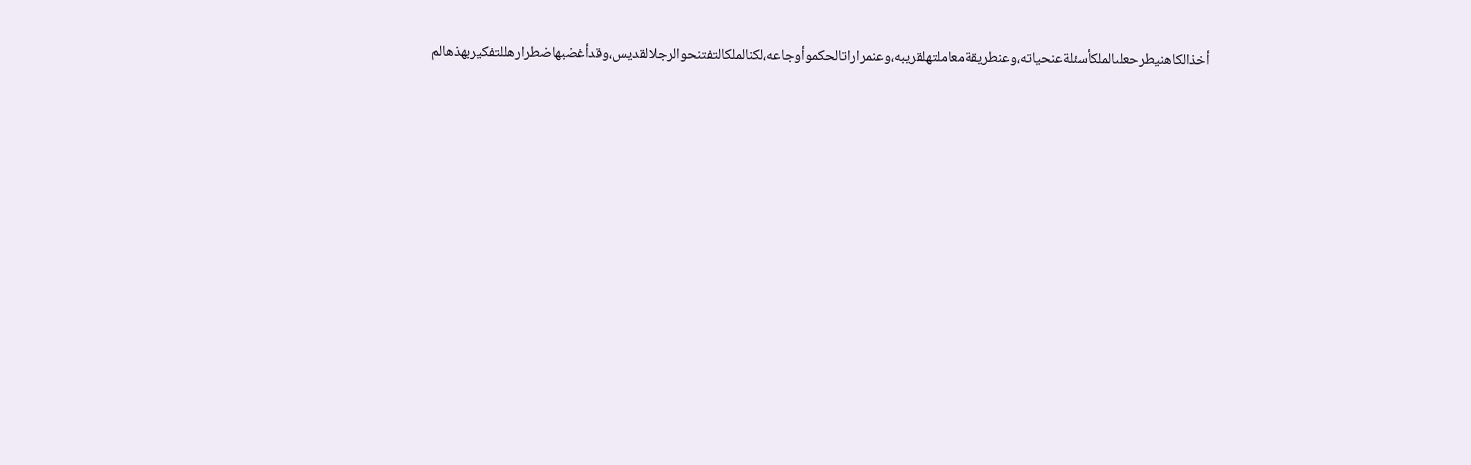أخذالكاهنیطرحعلىالملكأسئلةعنحیاته،وعنطریقةمعاملتهلقریبه،وعنمراراتالحكموأوجاعه،لكنالملكالتفتنحوالرجلالقدیس،وقدأغضبهاضطرارهللتفكیربهذهالم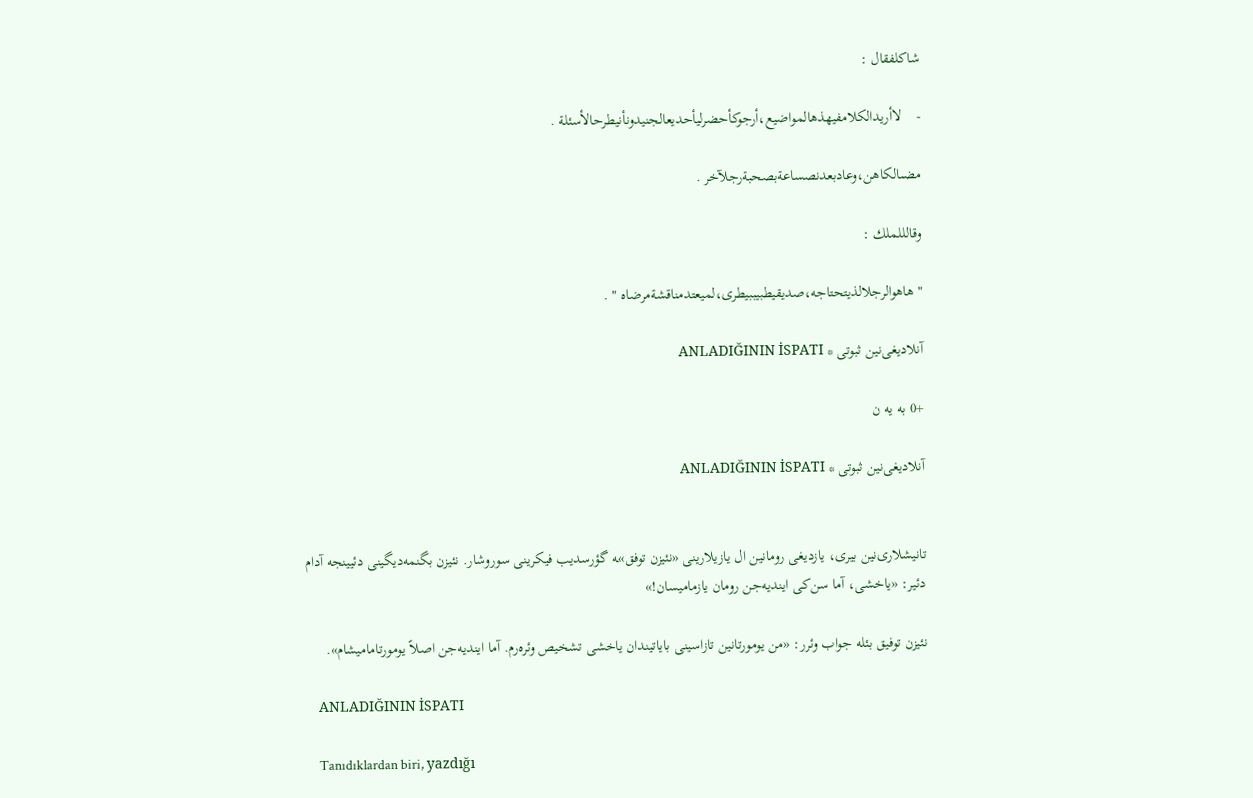شاكلفقال :

-    لاأریدالكلامفیهذهالمواضیع،أرجوكأحضرلیأحدیعالجنیدونأنیطرحالأسئلة .

مضىالكاهن،وعادبعدنصساعةبصحبةرجلآخر .

وقالللملك :

" هاهوالرجلالذیتحتاجه،صدیقیطبیببیطری،لمیعتدمناقشةمرضاه " .

آنلادیغی‌نین ثبوتی * ANLADIĞININ İSPATI

+0 به یه ن

آنلادیغی‌نین ثبوتی * ANLADIĞININ İSPATI


تانیشلاری‌نین بیری، یازدیغی رومانین ال یازیلارینی «نئیزن توفق»ـه گؤرسدیب فیكرینی سوروشار. نئیزن بگنمه‌دیگینی دئیینجه آدام دئیر: «یاخشی، آما سن‌كی ایندیه‌جن رومان یازمامیسان‌!»

نئیزن توفیق بئله جواب وئرر: «من یومورتانین تازاسینی بایاتیندان یاخشی تشخیص وئره‌رم. آما ایندیه‌جن اصلاً یومورتامامیشام».

    ANLADIĞININ İSPATI

    Tanıdıklardan biri, yazdığı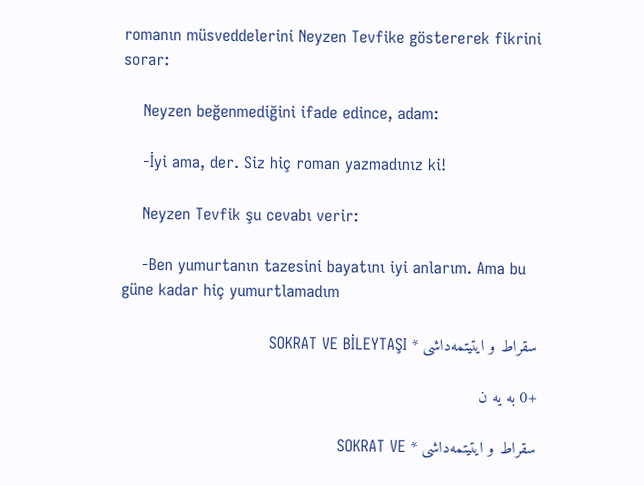romanın müsveddelerini Neyzen Tevfike göstererek fikrini sorar:

    Neyzen beğenmediğini ifade edince, adam:

    -İyi ama, der. Siz hiç roman yazmadınız ki!

    Neyzen Tevfik şu cevabı verir:

    -Ben yumurtanın tazesini bayatını iyi anlarım. Ama bu güne kadar hiç yumurtlamadım

سقراط و ایتیتمه‌داشی * SOKRAT VE BİLEYTAŞI

+0 به یه ن

سقراط و ایتیتمه‌داشی * SOKRAT VE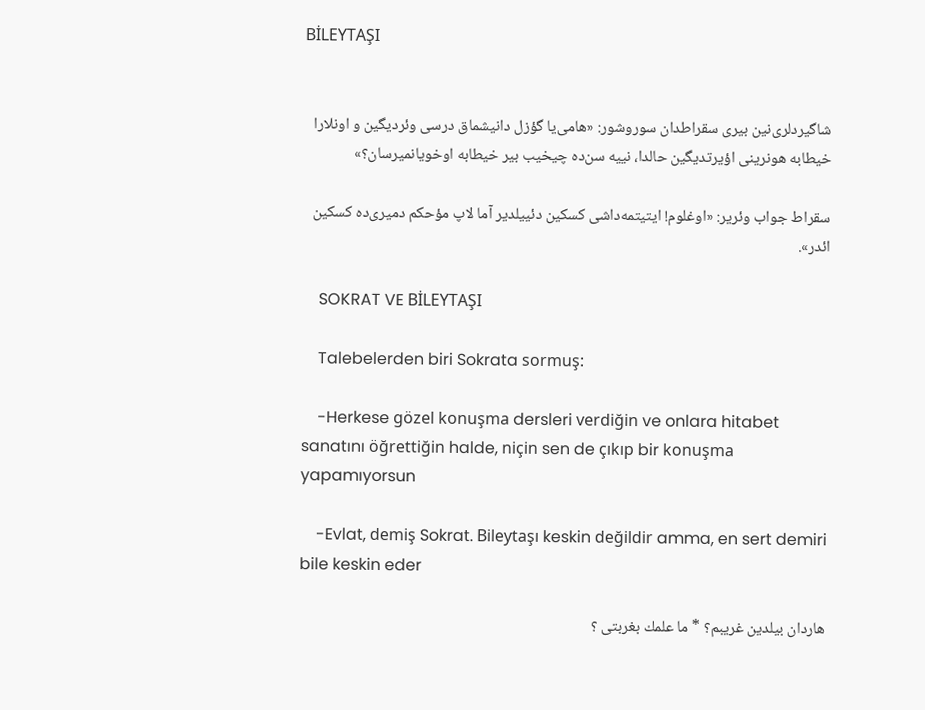BİLEYTAŞI


شاگیردلری‌نین بیری سقراطدان سوروشور: «هامی‌یا گؤزل دانیشماق درسی وئردیگین و اونلارا خیطابه هونرینی اؤیرتدیگین حالدا، نییه سن‌ده چیخیب بیر خیطابه اوخویانمیرسان؟»

سقراط جواب وئریر: «اوغلوم! ایتیتمه‌داشی كسكین دئییلدیر آما لاپ مؤحكم دمیری‌ده كسكین ائدر».

    SOKRAT VE BİLEYTAŞI

    Talebelerden biri Sokrata sormuş:

    -Herkese gözel konuşma dersleri verdiğin ve onlara hitabet sanatını öğrettiğin halde, niçin sen de çıkıp bir konuşma yapamıyorsun

    -Evlat, demiş Sokrat. Bileytaşı keskin değildir amma, en sert demiri bile keskin eder

هاردان بیلدین غریبم؟ * ما علمك بغربتی ؟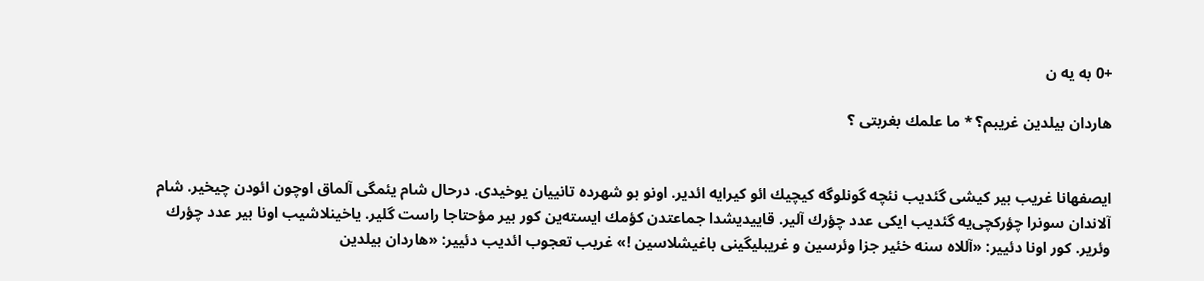+0 به یه ن

هاردان بیلدین غریبم؟ * ما علمك بغربتی ؟


ایصفهانا غریب بیر كیشی گئدیب نئچه گونلوگه كیچیك ائو كیرایه ائدیر. اونو بو شهرده تانییان یوخیدی. درحال شام یئمگی آلماق اوچون ائودن چیخیر. شام آلاندان سونرا چؤركچی‌یه گئدیب ایكی عدد چؤرك آلیر. قاییدیشدا جماعتدن كؤمك ایسته‌ین كور بیر مؤحتاجا راست گلیر. یاخینلاشیب اونا بیر عدد چؤرك وئریر. كور اونا دئییر: «آللاه سنه خئیر جزا وئرسین و غریبلیگینی باغیشلاسین !» غریب تعجوب ائدیب دئییر: «هاردان بیلدین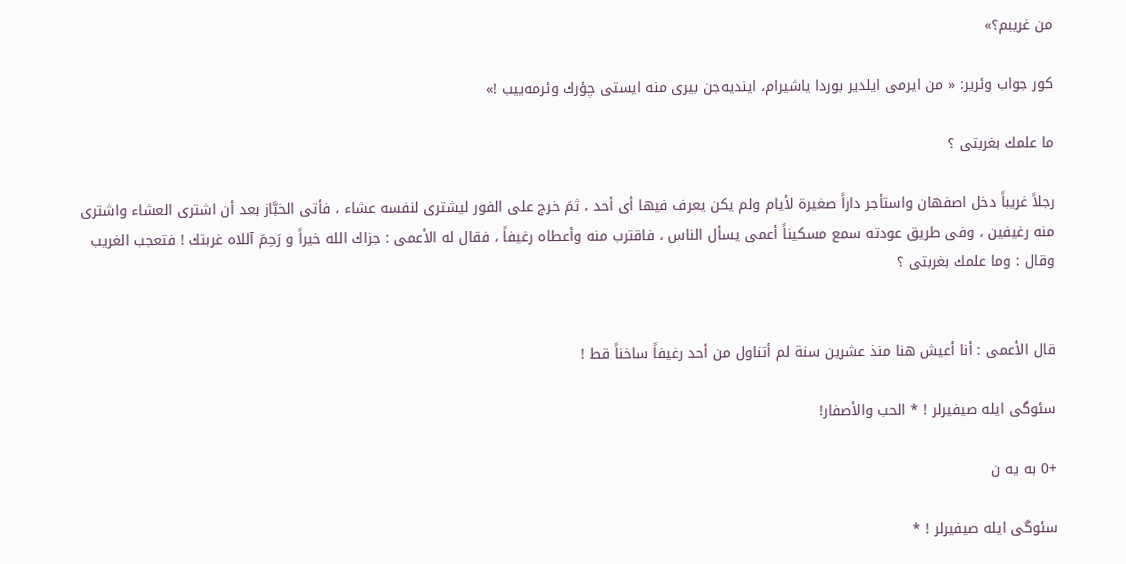من غریبم؟»

كور جواب وئریر: « من ایرمی ایلدیر بوردا یاشیرام، ایندیه‌جن بیری منه ایستی چؤرك وئرمه‌ییب !»

ما علمك بغربتی ؟

رجلاً غریباً دخل اصفهان واستأجر داراً صغیرة لأیام ولم یكن یعرف فیها أی أحد ، ثمَ خرج على الفور لیشتری لنفسه عشاء ، فأتى الخبَّاز بعد أن اشترى العشاء واشترى منه رغیفین ، وفی طریق عودته سمع مسكیناً أعمى یسأل الناس ، فاقترب منه وأعطاه رغیفاً ، فقال له الأعمى : جزاك الله خیراً و رَحِمَ آللاه غربتك ! فتعجب الغریب وقال : وما علمك بغربتی ؟


قال الأعمى : أنا أعیش هنا منذ عشرین سنة لم أتناول من أحد رغیفاً ساخناً قط !

سئوگی ایله صیفیرلر ! * الحب والأصفار!

+0 به یه ن

سئوگی ایله صیفیرلر ! *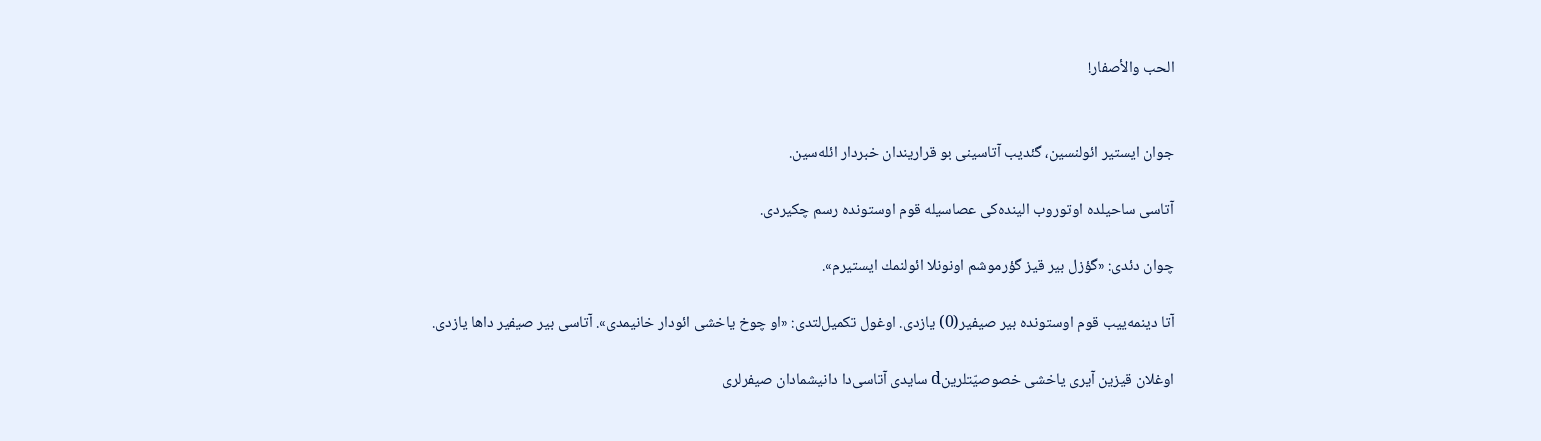الحب والأصفار!


جوان ایستیر ائولنسین، گئدیب آتاسینی بو قراریندان خبردار ائله‌سین.

آتاسی ساحیلده اوتوروب الینده‌كی عصاسیله قوم اوستونده رسم چكیردی.

چوان دئدی: «گؤزل بیر قیز گؤرموشم اونونلا ائولنمك ایستیرم».

آتا دینمه‌ییب قوم اوستونده بیر صیفیر(0) یازدی. اوغول تكمیل‌لتدی: «او چوخ یاخشی ائودار خانیمدی». آتاسی بیر صیفیر داها یازدی.

اوغلان قیزین آیری یاخشی خصوصیّتلرینd سایدی آتاسی‌دا دانیشمادان صیفرلری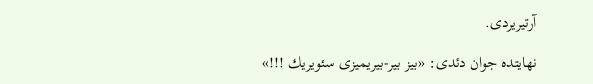آرتیریردی.

نهایتده جوان دئدی: «بیز بیر-بیریمیزی سئویریك !!!»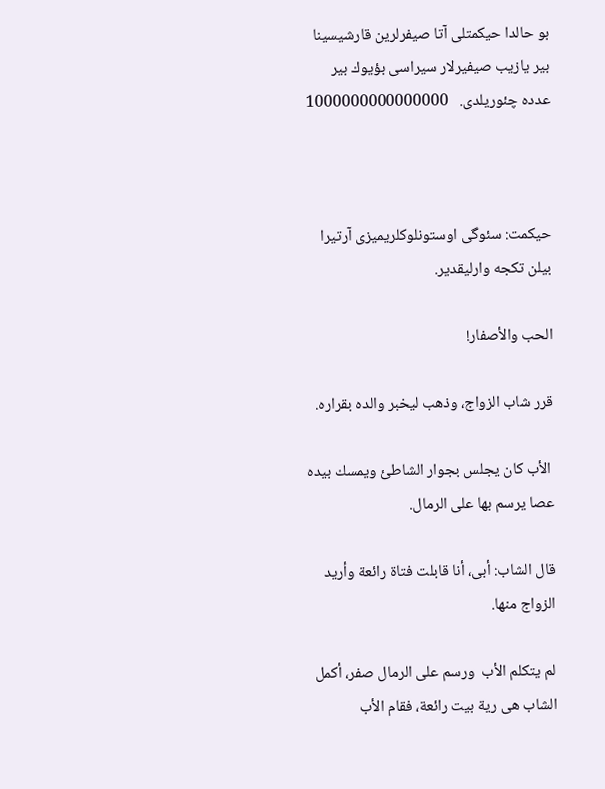بو حالدا حیكمتلی آتا صیفرلرین قارشیسینا بیر یازیب صیفیرلار سیراسی بؤیوك بیر عدده چئوریلدی.   1000000000000000



حیكمت: سئوگی اوستونلوكلریمیزی آرتیرا بیلن تكجه وارلیقدیر.

الحب والأصفار!

قرر شاب الزواج، وذهب لیخبر والده بقراره.

 الأب كان یجلس بجوار الشاطئ ویمسك بیده عصا یرسم بها على الرمال.

قال الشاب: أبی، أنا قابلت فتاة رائعة وأرید الزواج منها.

لم یتكلم الأب  ورسم علی الرمال صفر، أكمل الشاب هی ریة بیت رائعة، فقام الأب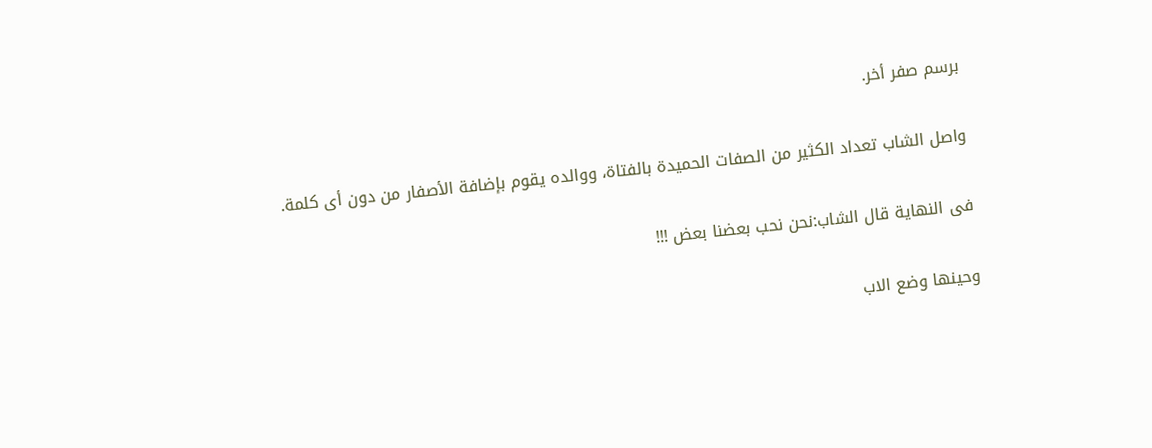برسم صفر أخر.

واصل الشاب تعداد الكثیر من الصفات الحمیدة بالفتاة، ووالده یقوم بإضافة الأصفار من دون أی كلمة.

فی النهایة قال الشاب:نحن نحب بعضنا بعض !!!

وحینها وضع الاب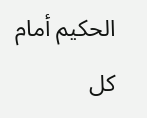الحكیم أمام كل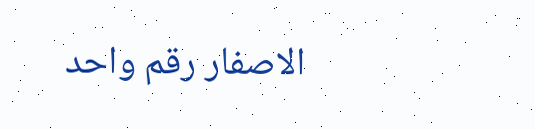الاصفار رقم واحد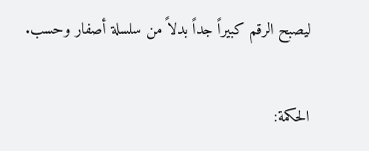لیصبح الرقم كبیراً جداً بدلاً من سلسلة أصفار وحسب.

الحكمة: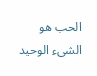الحب هو الشیء الوحید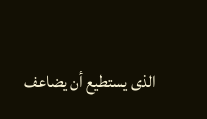الذی یستطیع أن یضاعف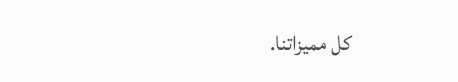كل ممیزاتنا.